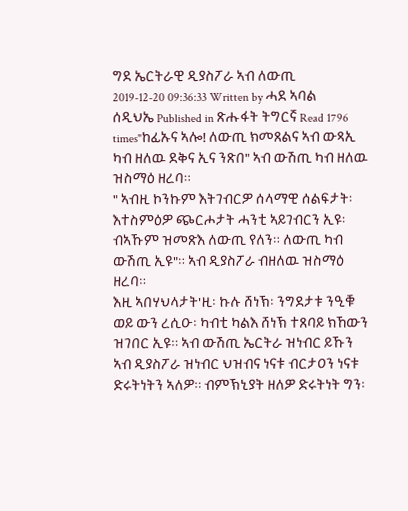ግደ ኤርትራዊ ዲያስፖራ ኣብ ለውጢ
2019-12-20 09:36:33 Written by ሓደ ኣባል ሰዲህኤ Published in ጽሑፋት ትግርኛ Read 1796 times"ከፊኡና ኣሎ! ለውጢ ክመጸልና ኣብ ውጻኢ ካብ ዘለዉ ደቅና ኢና ንጽበ" ኣብ ውሽጢ ካብ ዘለዉ ዝስማዕ ዘረባ።
" ኣብዚ ኮንኩም እትገብርዎ ሰላማዊ ሰልፍታት፡ እተስምዕዎ ጭርሖታት ሓንቲ ኣይገብርን ኢዩ፡ ብኣኹም ዝመጽእ ለውጢ የለን። ለውጢ ካብ ውሽጢ ኢዩ"። ኣብ ዲያስፖራ ብዘለዉ ዝስማዕ ዘረባ።
እዚ ኣበሃህላታት'ዚ፡ ኩሉ ሸነኽ፡ ንግደታቱ ንዒቑ ወይ ውን ረሲዑ፡ ካብቲ ካልእ ሸነኽ ተጸባይ ክኸውን ዝገበር ኢዩ። ኣብ ውሽጢ ኤርትራ ዝነብር ይኹን ኣብ ዲያስፖራ ዝነብር ህዝብና ነናቱ ብርታዐን ነናቱ ድሩትነትን ኣለዎ። ብምኽኒያት ዘለዎ ድሩትነት ግን፡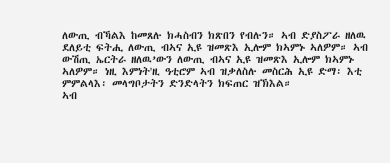ለውጢ ብኻልእ ከመጸሉ ክሓስብን ክጽበን የብሉን። ኣብ ድያስፖራ ዘለዉ ደለይቲ ፍትሒ ለውጢ ብኣና ኢዩ ዝመጽእ ኢሎም ክኣምኑ ኣለዎም። ኣብ ውሽጢ ኤርትራ ዘለዉ’ውን ለውጢ ብኣና ኢዩ ዝመጽእ ኢሎም ክኣምኑ ኣለዎም። ነዚ እምነት'ዚ ዓቲሮም ኣብ ዝቃለስሉ መስርሕ ኢዩ ድማ፡ እቲ ምምልላእ፡ መላግቦታትን ድንድላትን ክፍጠር ዝኽእል።
ኣብ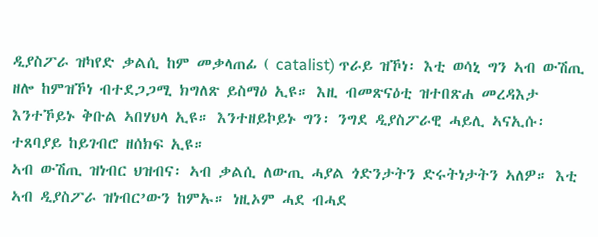ዲያስፖራ ዝካየድ ቃልሲ ከም መቃላጠፊ ( catalist) ጥራይ ዝኾነ፡ እቲ ወሳኒ ግን ኣብ ውሽጢ ዘሎ ከምዝኾነ ብተደጋጋሚ ክግለጽ ይስማዕ ኢዩ። እዚ ብመጽናዕቲ ዝተበጽሐ መረዳእታ እንተኾይኑ ቅቡል ኣበሃህላ ኢዩ። እንተዘይኮይኑ ግን፡ ንግደ ዲያስፖራዊ ሓይሊ ኣናኢሱ፡ ተጸባያይ ከይገብሮ ዘሰክፍ ኢዩ።
ኣብ ውሽጢ ዝነብር ህዝብና፡ ኣብ ቃልሲ ለውጢ ሓያል ጎድንታትን ድሩትነታትን ኣለዎ። እቲ ኣብ ዲያስፖራ ዝነብር’ውን ከምኡ። ነዚኦም ሓደ ብሓደ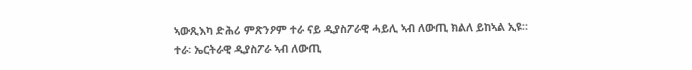ኣውጺእካ ድሕሪ ምጽንዖም ተራ ናይ ዲያስፖራዊ ሓይሊ ኣብ ለውጢ ክልለ ይከኣል ኢዩ።
ተራ፡ ኤርትራዊ ዲያስፖራ ኣብ ለውጢ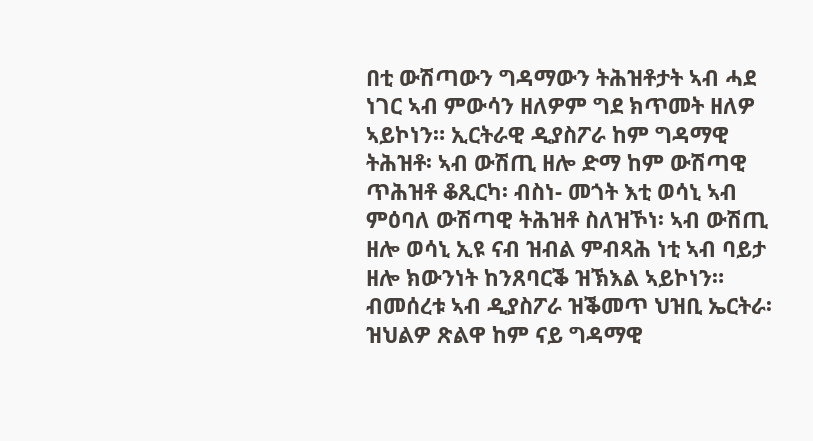በቲ ውሽጣውን ግዳማውን ትሕዝቶታት ኣብ ሓደ ነገር ኣብ ምውሳን ዘለዎም ግደ ክጥመት ዘለዎ ኣይኮነን። ኢርትራዊ ዲያስፖራ ከም ግዳማዊ ትሕዝቶ፡ ኣብ ውሽጢ ዘሎ ድማ ከም ውሽጣዊ ጥሕዝቶ ቆጺርካ፡ ብስነ- መጎት እቲ ወሳኒ ኣብ ምዕባለ ውሽጣዊ ትሕዝቶ ስለዝኾነ፡ ኣብ ውሽጢ ዘሎ ወሳኒ ኢዩ ናብ ዝብል ምብጻሕ ነቲ ኣብ ባይታ ዘሎ ክውንነት ከንጸባርቕ ዝኽእል ኣይኮነን።
ብመሰረቱ ኣብ ዲያስፖራ ዝቕመጥ ህዝቢ ኤርትራ፡ ዝህልዎ ጽልዋ ከም ናይ ግዳማዊ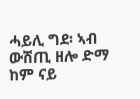ሓይሊ ግደ፡ ኣብ ውሽጢ ዘሎ ድማ ከም ናይ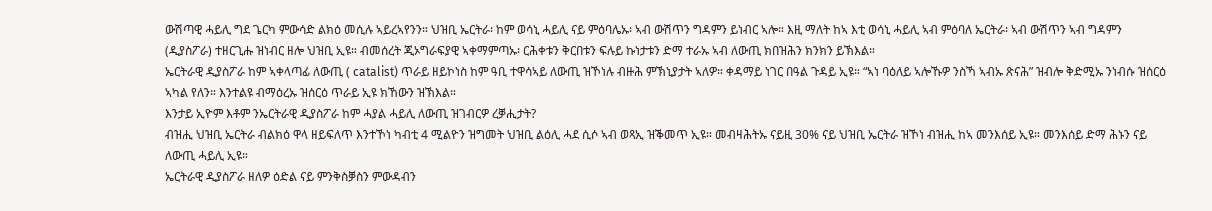ውሽጣዊ ሓይሊ ግደ ጌርካ ምውሳድ ልክዕ መሲሉ ኣይረኣየንን። ህዝቢ ኤርትራ፡ ከም ወሳኒ ሓይሊ ናይ ምዕባሌኡ፡ ኣብ ውሽጥን ግዳምን ይነብር ኣሎ። እዚ ማለት ከኣ እቲ ወሳኒ ሓይሊ ኣብ ምዕባለ ኤርትራ፡ ኣብ ውሽጥን ኣብ ግዳምን (ዲያስፖራ) ተዘርጊሑ ዝነብር ዘሎ ህዝቢ ኢዩ። ብመሰረት ጂኦግራፍያዊ ኣቀማምጣኡ፡ ርሕቀቱን ቅርበቱን ፍሉይ ኩነታቱን ድማ ተራኡ ኣብ ለውጢ ክበዝሕን ክንክን ይኽእል።
ኤርትራዊ ዲያስፖራ ከም ኣቀላጣፊ ለውጢ ( catalist) ጥራይ ዘይኮነስ ከም ዓቢ ተዋሳኣይ ለውጢ ዝኾነሉ ብዙሕ ምኽኒያታት ኣለዎ። ቀዳማይ ነገር በዓል ጉዳይ ኢዩ። “ኣነ ባዕለይ ኣሎኹዎ ንስኻ ኣብኡ ጽናሕ” ዝብሎ ቅድሚኡ ንነብሱ ዝሰርዕ ኣካል የለን። እንተልዩ ብማዕረኡ ዝሰርዕ ጥራይ ኢዩ ክኸውን ዝኽእል።
እንታይ ኢዮም እቶም ንኤርትራዊ ዲያስፖራ ከም ሓያል ሓይሊ ለውጢ ዝገብርዎ ረቓሒታት?
ብዝሒ ህዝቢ ኤርትራ ብልክዕ ዋላ ዘይፍለጥ እንተኾነ ካብቲ 4 ሚልዮን ዝግመት ህዝቢ ልዕሊ ሓደ ሲሶ ኣብ ወጻኢ ዝቕመጥ ኢዩ። መብዛሕትኡ ናይዚ 30% ናይ ህዝቢ ኤርትራ ዝኾነ ብዝሒ ከኣ መንእሰይ ኢዩ። መንእሰይ ድማ ሕኑን ናይ ለውጢ ሓይሊ ኢዩ።
ኤርትራዊ ዲያስፖራ ዘለዎ ዕድል ናይ ምንቅስቓስን ምውዳብን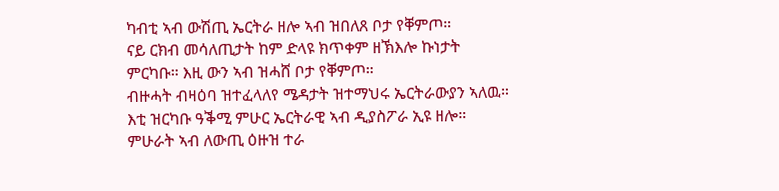ካብቲ ኣብ ውሽጢ ኤርትራ ዘሎ ኣብ ዝበለጸ ቦታ የቐምጦ።
ናይ ርክብ መሳለጢታት ከም ድላዩ ክጥቀም ዘኽእሎ ኩነታት ምርካቡ። እዚ ውን ኣብ ዝሓሸ ቦታ የቐምጦ።
ብዙሓት ብዛዕባ ዝተፈላለየ ሜዳታት ዝተማህሩ ኤርትራውያን ኣለዉ። እቲ ዝርካቡ ዓቕሚ ምሁር ኤርትራዊ ኣብ ዲያስፖራ ኢዩ ዘሎ። ምሁራት ኣብ ለውጢ ዕዙዝ ተራ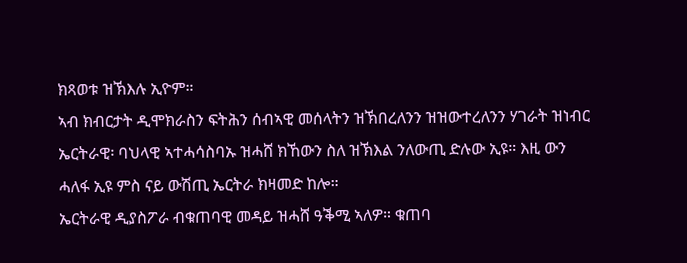ክጻወቱ ዝኽእሉ ኢዮም።
ኣብ ክብርታት ዲሞክራስን ፍትሕን ሰብኣዊ መሰላትን ዝኽበረለንን ዝዝውተረለንን ሃገራት ዝነብር ኤርትራዊ፡ ባህላዊ ኣተሓሳስባኡ ዝሓሸ ክኸውን ስለ ዝኽእል ንለውጢ ድሉው ኢዩ። እዚ ውን ሓለፋ ኢዩ ምስ ናይ ውሽጢ ኤርትራ ክዛመድ ከሎ።
ኤርትራዊ ዲያስፖራ ብቁጠባዊ መዳይ ዝሓሸ ዓቕሚ ኣለዎ። ቁጠባ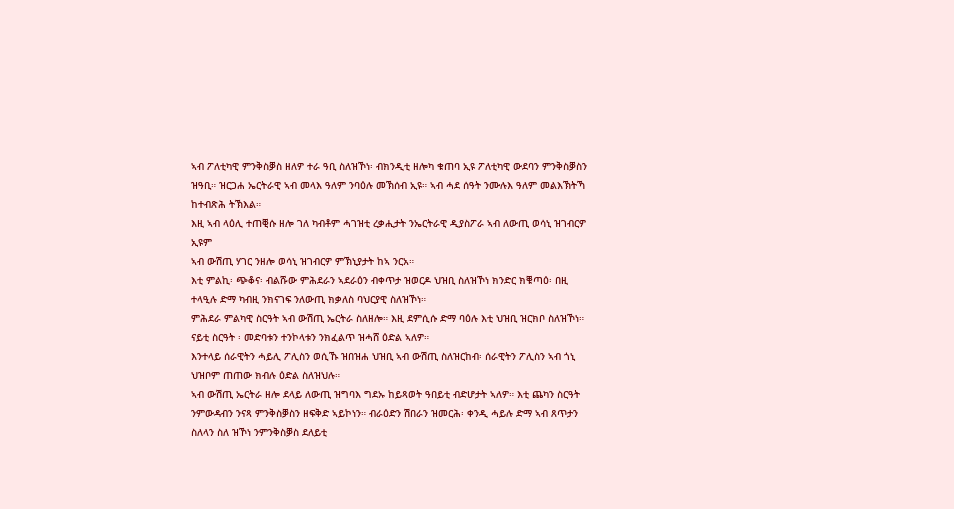ኣብ ፖለቲካዊ ምንቅስቓስ ዘለዎ ተራ ዓቢ ስለዝኾነ፡ ብክንዲቲ ዘሎካ ቁጠባ ኢዩ ፖለቲካዊ ውደባን ምንቅስቓስን ዝዓቢ። ዝርጋሐ ኤርትራዊ ኣብ መላእ ዓለም ንባዕሉ መኽሰብ ኢዩ። ኣብ ሓደ ሰዓት ንሙሉእ ዓለም መልእኽትኻ ከተብጽሕ ትኽእል።
እዚ ኣብ ላዕሊ ተጠቒሱ ዘሎ ገለ ካብቶም ሓገዝቲ ረቃሒታት ንኤርትራዊ ዲያስፖራ ኣብ ለውጢ ወሳኒ ዝገብርዎ ኢዩም
ኣብ ውሽጢ ሃገር ንዘሎ ወሳኒ ዝገብርዎ ምኽኒያታት ከኣ ንርአ።
እቲ ምልኪ፡ ጭቆና፡ ብልሹው ምሕደራን ኣደራዕን ብቀጥታ ዝወርዶ ህዝቢ ስለዝኾነ ክንድር ክቑጣዕ፡ በዚ ተላዒሉ ድማ ካብዚ ንክናገፍ ንለውጢ ክቃለስ ባህርያዊ ስለዝኾነ።
ምሕደራ ምልካዊ ስርዓት ኣብ ውሽጢ ኤርትራ ስለዘሎ። እዚ ደምሲሱ ድማ ባዕሉ እቲ ህዝቢ ዝርክቦ ስለዝኾነ።
ናይቲ ስርዓት ፡ መድባቱን ተንኮላቱን ንክፈልጥ ዝሓሸ ዕድል ኣለዎ።
እንተላይ ሰራዊትን ሓይሊ ፖሊስን ወሲኹ ዝበዝሐ ህዝቢ ኣብ ውሽጢ ስለዝርከብ፡ ሰራዊትን ፖሊስን ኣብ ጎኒ ህዝቦም ጠጠው ክብሉ ዕድል ስለዝህሉ።
ኣብ ውሽጢ ኤርትራ ዘሎ ደላይ ለውጢ ዝግባእ ግደኡ ከይጻወት ዓበይቲ ብድሆታት ኣለዎ። እቲ ጨካን ስርዓት ንምውዳብን ንናጻ ምንቅስቓስን ዘፍቅድ ኣይኮነን። ብራዕድን ሽበራን ዝመርሕ፡ ቀንዲ ሓይሉ ድማ ኣብ ጸጥታን ስለላን ስለ ዝኾነ ንምንቅስቓስ ደለይቲ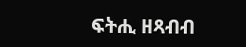ፍትሒ ዘጻብብ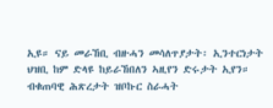ኢዩ። ናይ መራኸቢ ብዙሓን መሳለጥያታት፡ ኢንተርነታት ህዝቢ ከም ድላዩ ከይራኸበለን ኣዚየን ድሩታት ኢየን። ብቁጠባዊ ሕጽረታት ዝቦኩር ስራሓት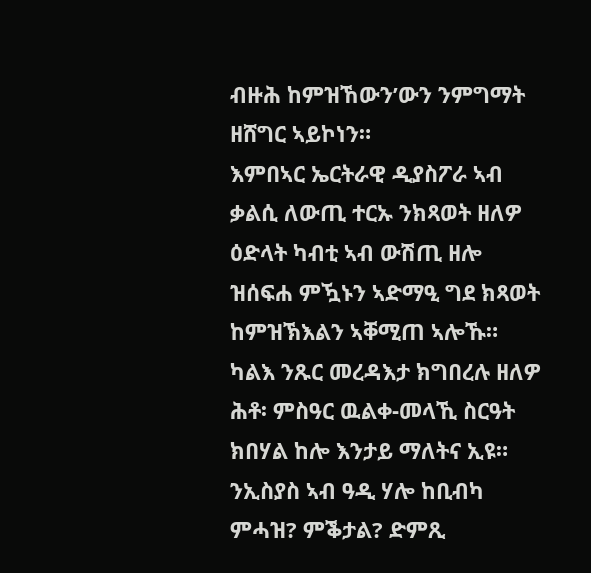ብዙሕ ከምዝኸውን’ውን ንምግማት ዘሸግር ኣይኮነን።
እምበኣር ኤርትራዊ ዲያስፖራ ኣብ ቃልሲ ለውጢ ተርኡ ንክጻወት ዘለዎ ዕድላት ካብቲ ኣብ ውሽጢ ዘሎ ዝሰፍሐ ምዃኑን ኣድማዒ ግደ ክጻወት ከምዝኽእልን ኣቐሚጠ ኣሎኹ።
ካልእ ንጹር መረዳእታ ክግበረሉ ዘለዎ ሕቶ፡ ምስዓር ዉልቀ-መላኺ ስርዓት ክበሃል ከሎ እንታይ ማለትና ኢዩ። ንኢስያስ ኣብ ዓዲ ሃሎ ከቢብካ ምሓዝ? ምቕታል? ድምጺ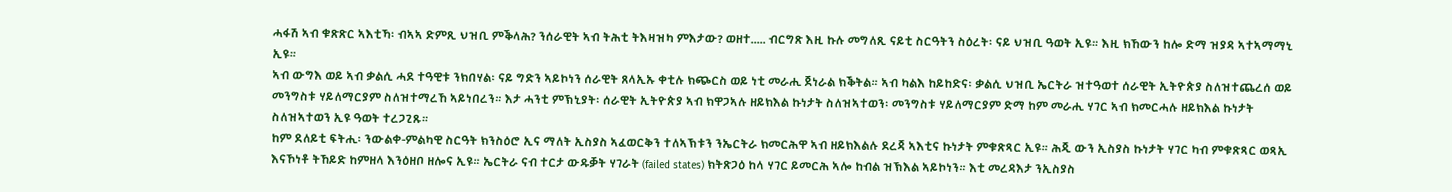ሓፋሽ ኣብ ቁጽጽር ኣእቲኻ፡ ብኣኣ ድምጺ ህዝቢ ምቕላሕ? ንሰራዊት ኣብ ትሕቲ ትእዛዝካ ምእታው? ወዘተ..... ብርግጽ እዚ ኩሉ መግለጺ ናይቲ ስርዓትን ስዕረት፡ ናይ ህዝቢ ዓወት ኢዩ። እዚ ክኸውን ከሎ ድማ ዝያዳ ኣተኣማማኒ ኢዩ።
ኣብ ውግእ ወይ ኣብ ቃልሲ ሓደ ተዓዊቱ ንክበሃል፡ ናይ ግድን ኣይኮነን ሰራዊት ጸላኢኡ ቀቲሉ ክጭርስ ወይ ነቲ መራሒ ጀነራል ክቕትል። ኣብ ካልእ ከይከድና፡ ቃልሲ ህዝቢ ኤርትራ ዝተዓወተ ሰራዊት ኢትዮጵያ ስለዝተጨረሰ ወይ መንግስቱ ሃይለማርያም ስለዝተማረኸ ኣይነበረን። እታ ሓንቲ ምኽኒያት፡ ሰራዊት ኢትዮጵያ ኣብ ክዋጋኣሉ ዘይክእል ኩነታት ስለዝኣተወን፡ መንግስቱ ሃይለማርያም ድማ ከም መራሒ ሃገር ኣብ ክመርሓሉ ዘይክእል ኩነታት ስለዝኣተወን ኢዩ ዓወት ተረጋጊጹ።
ከም ደለይቲ ፍትሒ፡ ንውልቀ-ምልካዊ ስርዓት ክንስዕሮ ኢና ማለት ኢስያስ ኣፈወርቅን ተለኣኽቱን ንኤርትራ ክመርሕዋ ኣብ ዘይክእልሉ ደረጃ ኣእቲና ኩነታት ምቁጽጻር ኢዩ። ሕጂ ውን ኢስያስ ኩነታት ሃገር ካብ ምቁጽጻር ወጻኢ እናኾነቶ ትኸይድ ከምዘላ እንዕዘቦ ዘሎና ኢዩ። ኤርትራ ናብ ተርታ ውዱቓት ሃገራት (failed states) ክትጽጋዕ ከላ ሃገር ይመርሕ ኣሎ ከብል ዝኽእል ኣይኮነን። እቲ መረዳእታ ንኢስያስ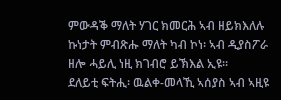ምውዳቕ ማለት ሃገር ክመርሕ ኣብ ዘይክእለሉ ኩነታት ምብጽሑ ማለት ካብ ኮነ፡ ኣብ ዲያስፖራ ዘሎ ሓይሊ ነዚ ክገብሮ ይኽእል ኢዩ።
ደለይቲ ፍትሒ፡ ዉልቀ-መላኺ ኣሰያስ ኣብ ኣዚዩ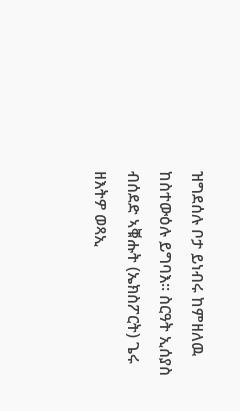ዝግደሰሉ ቦታ ይነብሩ ከምዘለዉ ከስተውዕሉ ይግባእ። ስርዓት ኢሰያስ ብሰደድ ኣቑሑት (ኤክስፖርት) ጌሩ ዘእትዎ ወጻኢ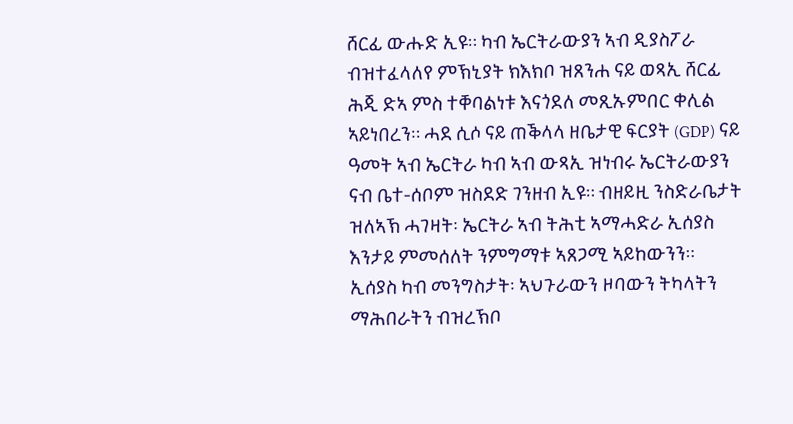ሸርፊ ውሑድ ኢዩ። ካብ ኤርትራውያን ኣብ ዲያስፖራ ብዝተፈላለየ ምኽኒያት ክእክቦ ዝጸንሐ ናይ ወጻኢ ሸርፊ ሕጂ ድኣ ምስ ተቐባልነቱ እናጎደለ መጺኡምበር ቀሊል ኣይነበረን። ሓደ ሲሶ ናይ ጠቕላላ ዘቤታዊ ፍርያት (GDP) ናይ ዓመት ኣብ ኤርትራ ካብ ኣብ ውጻኢ ዝነብሩ ኤርትራውያን ናብ ቤተ-ሰቦም ዝስደድ ገንዘብ ኢዩ። ብዘይዚ ንስድራቤታት ዝለኣኽ ሓገዛት፡ ኤርትራ ኣብ ትሕቲ ኣማሓድራ ኢሰያስ እንታይ ምመሰለት ንምግማቱ ኣጸጋሚ ኣይከውንን።
ኢሰያስ ካብ መንግስታት፡ ኣህጉራውን ዞባውን ትካላትን ማሕበራትን ብዝረኽቦ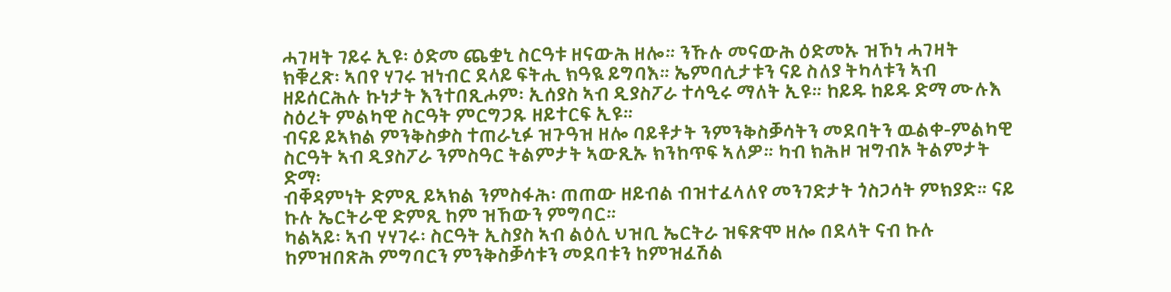ሓገዛት ገይሩ ኢዩ፡ ዕድመ ጨቋኒ ስርዓቱ ዘናውሕ ዘሎ። ንኹሉ መናውሕ ዕድመኡ ዝኾነ ሓገዛት ክቑረጽ፡ ኣበየ ሃገሩ ዝነብር ደላይ ፍትሒ ክዓዪ ይግባእ። ኤምባሲታቱን ናይ ስለያ ትካላቱን ኣብ ዘይሰርሕሉ ኩነታት እንተበጺሖም፡ ኢሰያስ ኣብ ዲያስፖራ ተሳዒሩ ማለት ኢዩ። ከይዱ ከይዱ ድማ ሙሉእ ስዕረት ምልካዊ ስርዓት ምርግጋጹ ዘይተርፍ ኢዩ።
ብናይ ይኣክል ምንቅስቃስ ተጠራኒፉ ዝጉዓዝ ዘሎ ባይቶታት ንምንቅስቓሳትን መደባትን ዉልቀ-ምልካዊ ስርዓት ኣብ ዲያስፖራ ንምስዓር ትልምታት ኣውጺኡ ክንከጥፍ ኣለዎ። ካብ ክሕዞ ዝግብኦ ትልምታት ድማ፡
ብቐዳምነት ድምጺ ይኣክል ንምስፋሕ፡ ጠጠው ዘይብል ብዝተፈላለየ መንገድታት ጎስጋሳት ምክያድ። ናይ ኩሉ ኤርትራዊ ድምጺ ከም ዝኸውን ምግባር።
ካልኣይ፡ ኣብ ሃሃገሩ፡ ስርዓት ኢስያስ ኣብ ልዕሊ ህዝቢ ኤርትራ ዝፍጽሞ ዘሎ በደላት ናብ ኩሉ ከምዝበጽሕ ምግባርን ምንቅስቓሳቱን መደባቱን ከምዝፈሽል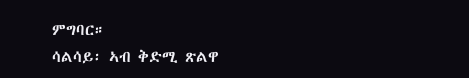ምግባር።
ሳልሳይ፡ ኣብ ቅድሚ ጽልዋ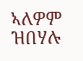ኣለዎም ዝበሃሉ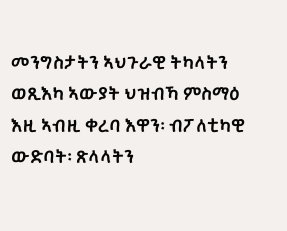መንግስታትን ኣህጉራዊ ትካላትን ወጺእካ ኣውያት ህዝብኻ ምስማዕ
እዚ ኣብዚ ቀረባ እዋን፡ ብፖለቲካዊ ውድባት፡ ጽላላትን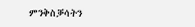ምንቅስቓሳትን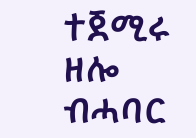ተጀሚሩ ዘሎ ብሓባር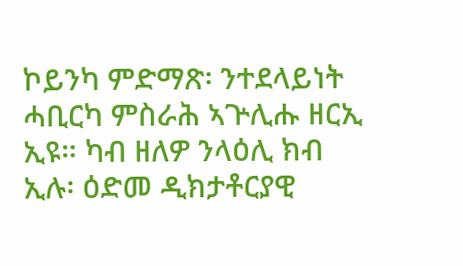ኮይንካ ምድማጽ፡ ንተደላይነት ሓቢርካ ምስራሕ ኣጕሊሑ ዘርኢ ኢዩ። ካብ ዘለዎ ንላዕሊ ክብ ኢሉ፡ ዕድመ ዲክታቶርያዊ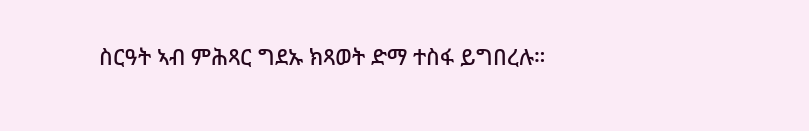ስርዓት ኣብ ምሕጻር ግደኡ ክጻወት ድማ ተስፋ ይግበረሉ።